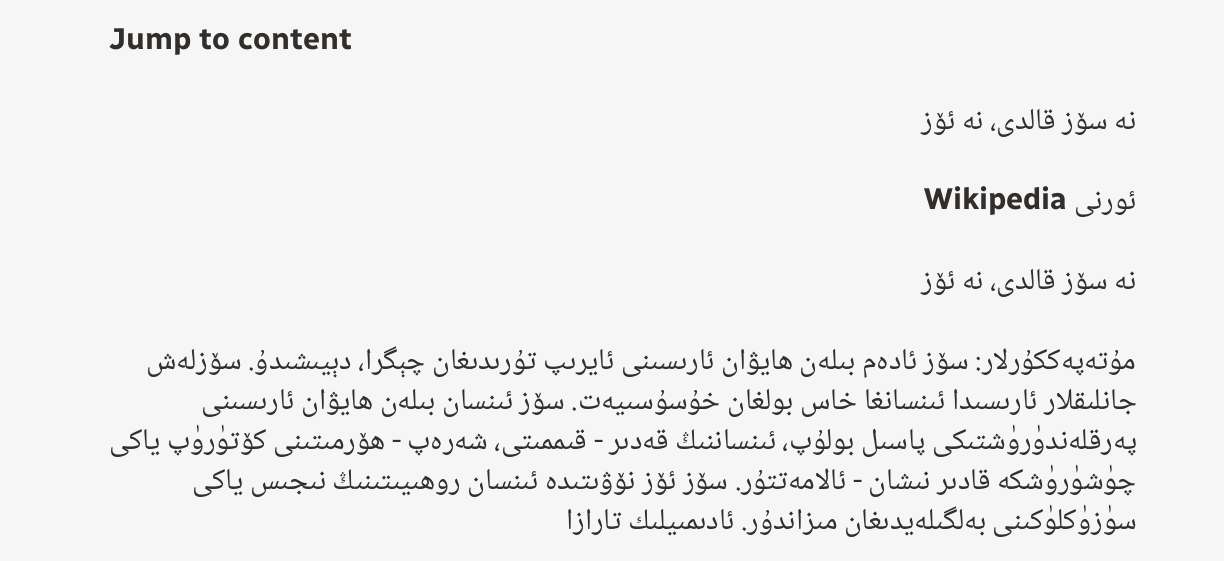Jump to content

نە سۆز قالدى، نە ئۆز

ئورنى Wikipedia

نە سۆز قالدى، نە ئۆز

مۇتەپەككۇرلار: سۆز ئادەم بىلەن ھايۋان ئارىسىنى ئايرىپ تۇرىدىغان چېگرا، دېيىشىدۇ. سۆزلەش جانلىقلار ئارىسىدا ئىنسانغا خاس بولغان خۇسۇسىيەت. سۆز ئىنسان بىلەن ھايۋان ئارىسىنى پەرقلەندۈرۈشتىكى پاسىل بولۇپ، ئىنساننىڭ قەدىر - قىممىتى، شەرەپ - ھۆرمىتىنى كۆتۈرۈپ ياكى چۈشۈرۈشكە قادىر نىشان - ئالامەتتۇر. سۆز ئۆز نۆۋىتىدە ئىنسان روھىيىتىنىڭ نىجىس ياكى سۈزۈكلۈكىنى بەلگىلەيدىغان مىزاندۇر. ئادىمىيلىك تارازا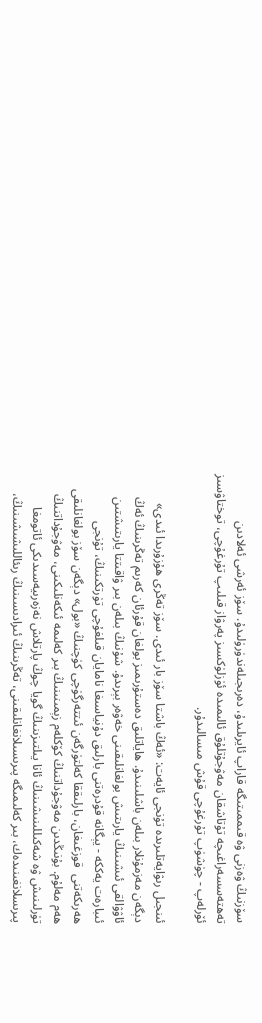سۆزنىڭ ۋەزنى ۋە قىممىتىگە قاراپ ئايرىلىدۇ، دەرىجىلەندۈرۈلىدۇ. سۆز ئەرشى ئەلادىن تەھتەسسەراغىچە تۇتاشقان مەۋجۇتلۇق ئالىمىدە ئۈزلۈكسىز پەرۋاز قىلىپ تۇرغۇچى، توختاۋسىز ئۆرلەپ - چۈشۈپ تۇرغۇچى قۇش مىسالىدۇر.

ئىنجىل رىۋايەتلىرىدە تۇنجى ئايەت: «ئەڭ باشتا سۆز بار ئىدى. سۆز تەڭرى ھۇزۇرىدا ئىدى» دېگەن مەزمۇنلار بىلەن باشلىنىدۇ. ھاياتلىق دەستۇرىمىز بولغان قۇرئان كەرىم تەڭرىنىڭ ئەڭ ئاۋۋالقى ئىشىنىڭ يارىتىش بولغانلىقىنى خەۋەر بېرىدۇ. شۇنىڭ بىلەن بىر ۋاقىتتا يارىتىشتىن ئىبارەت يەككە - يېگانە قۇدرەتنى بارلىق دۇنياسىغا نامايان قىلغۇچى تۈرتكىنىڭ، تۇنجى ھەرىكەتنى  قوزغىغان، بارلىققا كەلتۈرگەن ئىتتەرگۈچى كۈچنىڭ «بول» دېگەن سۆز بولغانلىقى ھەم مەلۇم. بۇنىڭدىن مەۋجۇداتنىڭ كۆكلەم زېمىنىنىڭ بىر كەلىمە ئىكەنلىكىنى، مەۋجۇداتنىڭ تۈرلىنىش ۋە شەكىللىنىشىنىڭ ئانا يىلتىزىنىڭ گويا چوڭ پارتلاش نەزەرىيەسىدىكى ئاتومغا پىرىسلانغىنىدەك، بىر كەلىمىگە پىرىسىلانغانلىقىنى، تەڭرىنىڭ ئىرادىسىنىڭ رىئاللىشىشىنىڭ،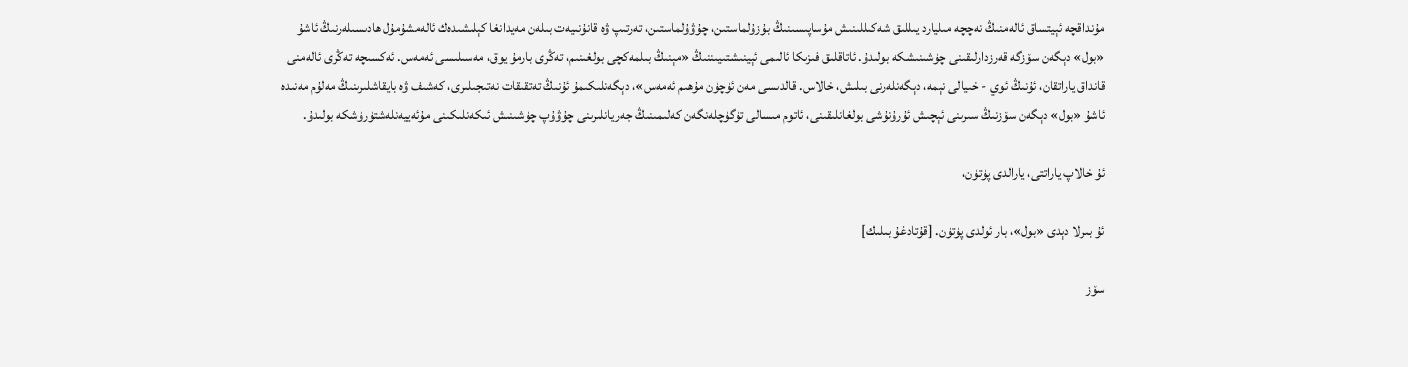مۇنداقچە ئېيتساق ئالەمنىڭ نەچچە مىليارد يىللىق شەكىللىنىش مۇساپىسىنىڭ بۇزۇلماستىن، چۇۋۇلماستىن، تەرتىپ ۋە قانۇنىيەت بىلەن مەيدانغا كېلىشىدەك ئالەمشۇمۇل ھادىسىلەرنىڭ ئاشۇ «بول» دېگەن سۆزگە قەرزدارلىقىنى چۈشىنىشكە بولىدۇ. ئاتاقلىق فىزىكا ئالىمى ئېينىشتىيىننىڭ «مېنىڭ بىلمەكچى بولغىنىم، تەڭرى بارمۇ يوق، مەسىلىسى ئەمەس. ئەكسىچە تەڭرى ئالەمنى قانداق ياراتقان، ئۇنىڭ ئوي - خىيالى نېمە، دېگەنلەرنى بىلىش، خالاس. قالدىسى مەن ئۈچۈن مۇھىم ئەمەس»، دېگەنلىكىمۇ ئۇنىڭ تەتقىقات نەتىجىلىرى، كەشىف ۋە بايقاشلىرىنىڭ مەلۇم مەنىدە ئاشۇ «بول» دېگەن سۆزنىڭ سىرىنى ئېچىش ئۇرۇنۇشى بولغانلىقىنى، ئاتوم مىسالى تۈگۈچلەنگەن كەلىمىنىڭ جەريانلىرىنى چۇۋۇپ چۈشىنىش ئىكەنلىكىنى مۇئەييەنلەشتۈرۈشكە بولىدۇ.

ئۇ خالاپ ياراتتى، يارالدى پۈتۈن،

ئۇ بىرلا دېدى «بول»، بار ئولدى پۈتۈن. [قۇتادغۇ بىلىك]

سۆز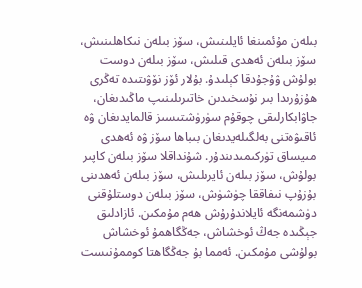بىلەن مۇئمىنغا ئايلىنىش، سۆز بىلەن نىكاھلىنىش، سۆز بىلەن ئەھدى قىلىش، سۆز بىلەن دوست بولۇش ۋۇجۇدقا كېلىدۇ. بۇلار ئۆز نۆۋىتىدە تەڭرى ھۇزۇرىدا بىر نۇسخىدىن خاتىرىلىنىپ ماڭىدىغان، جاۋابكارلىقى چوقۇم سۈرۈشتىسىز قالمايدىغان ۋە ئاقىۋەتنى بەلگىلەيدىغان بىباھا سۆز ۋە ئەھدى مىيساق تۈركىمىدىندۇر. شۇنداقلا سۆز بىلەن كاپىر بولۇش، سۆز بىلەن ئايرىلىش، سۆز بىلەن ئەھدىنى بۇزۇپ نىفاققا چۈشۈش، سۆز بىلەن دوستلۇقنى دۈشمەنگە ئايلاندۇرۇش ھەم مۇمكىن. ئازادلىق جېڭىدە جەڭ ئوخشاش، جەڭگاھمۇ ئوخشاش بولۇشى مۇمكىن. ئەمما بۇ جەڭگاھتا كوممۇنىست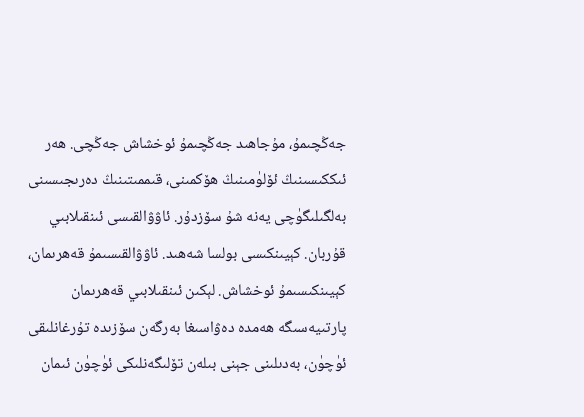جەڭچىمۇ، مۇجاھىد جەڭچىمۇ ئوخشاش جەڭچى. ھەر ئىككىسىنىڭ ئۆلۈمىنىڭ ھۆكمىنى، قىممىتىنىڭ دەرىجىسىنى بەلگىلىگۈچى يەنە شۇ سۆزدۇر. ئاۋۋالقىسى ئىنقىلابىي قۇربان. كېيىنكىسى بولسا شەھىد. ئاۋۋالقىسىمۇ قەھرىمان، كېيىنكىسىمۇ ئوخشاش. لېكىن ئىنقىلابىي قەھرىمان پارتىيەسىگە ھەمدە دەۋاسىغا بەرگەن سۆزىدە تۇرغانلىقى ئۈچۈن، بەدىلىنى جېنى بىلەن تۆلىگەنلىكى ئۈچۈن ئىمان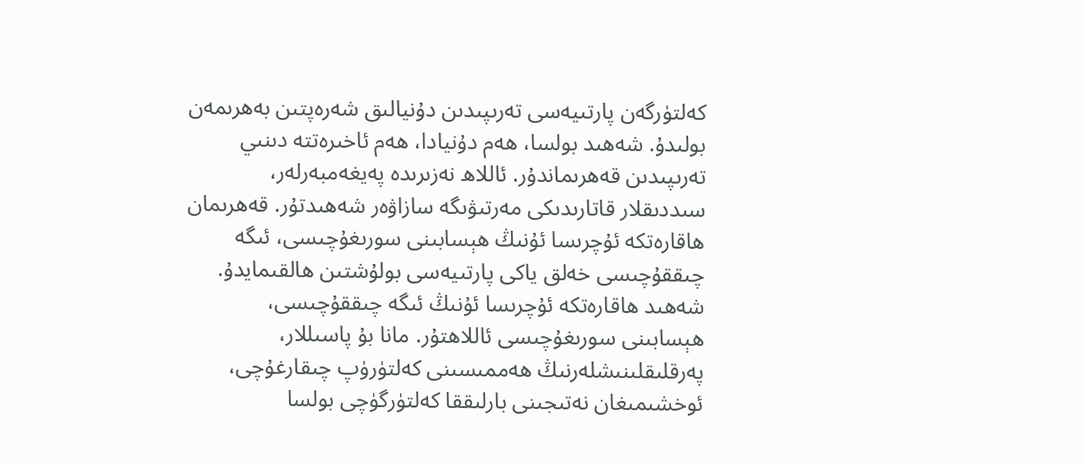كەلتۈرگەن پارتىيەسى تەرىپىدىن دۇنيالىق شەرەپتىن بەھرىمەن بولىدۇ. شەھىد بولسا، ھەم دۇنيادا، ھەم ئاخىرەتتە دىنىي تەرىپىدىن قەھرىماندۇر. ئاللاھ نەزىرىدە پەيغەمبەرلەر، سىددىقلار قاتارىدىكى مەرتىۋىگە سازاۋەر شەھىدتۇر. قەھرىمان ھاقارەتكە ئۇچرىسا ئۇنىڭ ھېسابىنى سورىغۇچىسى، ئىگە چىققۇچىسى خەلق ياكى پارتىيەسى بولۇشتىن ھالقىمايدۇ. شەھىد ھاقارەتكە ئۇچرىسا ئۇنىڭ ئىگە چىققۇچىسى، ھېسابىنى سورىغۇچىسى ئاللاھتۇر. مانا بۇ پاسىللار، پەرقلىقلىنىشلەرنىڭ ھەممىسىنى كەلتۈرۈپ چىقارغۇچى، ئوخشىمىغان نەتىجىنى بارلىققا كەلتۈرگۈچى بولسا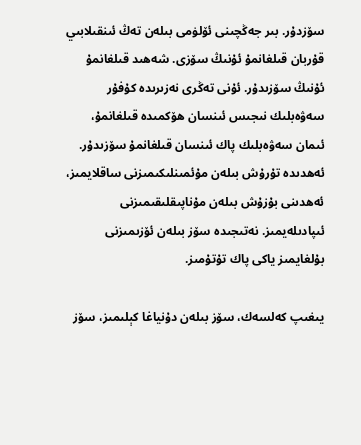سۆزدۇر. بىر جەڭچىنى ئۆلۈمى بىلەن تەڭ ئىنقىلابىي قۇربان قىلغانمۇ ئۇنىڭ سۆزى. شەھىد قىلغانمۇ ئۇنىڭ سۆزىدۇر. ئۇنى تەڭرى نەزىرىدە كۇفۇر سەۋەبلىك نىجىس ئىنسان ھۆكمىدە قىلغانمۇ، ئىمان سەۋەبلىك پاك ئىنسان قىلغانمۇ سۆزىدۇر. ئەھدىدە تۇرۇش بىلەن مۇئمىنلىكىمىزنى ساقلايمىز، ئەھدىنى بۇزۇش بىلەن مۇناپىقلىقىمىزنى ئىپادىلەيمىز. نەتىجىدە سۆز بىلەن ئۆزىمىزنى بۇلغايمىز ياكى پاك تۇتۇمىز.

يىغىپ كەلسەك، سۆز بىلەن دۇنياغا كېلىمىز، سۆز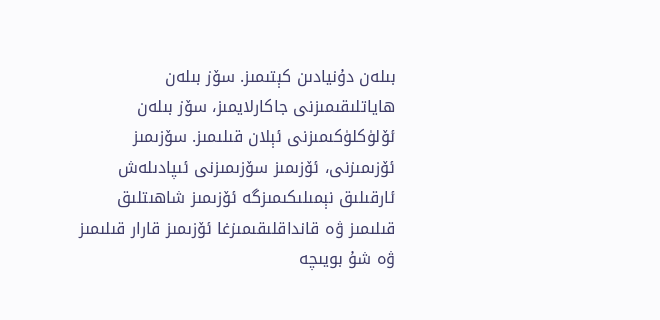بىلەن دۇنيادىن كېتىمىز. سۆز بىلەن ھاياتلىقىمىزنى جاكارلايمىز، سۆز بىلەن ئۆلۈكلۈكىمىزنى ئېلان قىلىمىز. سۆزىمىز ئۆزىمىزنى، ئۆزىمىز سۆزىمىزنى ئىپادىلەش ئارقىلىق نېمىلىكىمىزگە ئۆزىمىز شاھىتلىق قىلىمىز ۋە قانداقلىقىمىزغا ئۆزىمىز قارار قىلىمىز ۋە شۇ بويىچە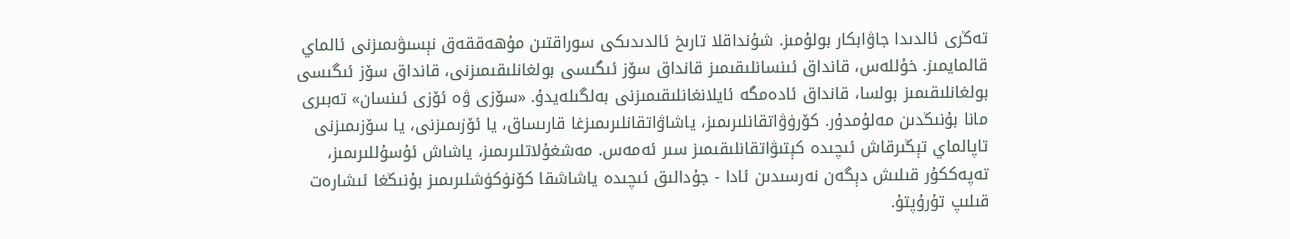تەڭرى ئالدىدا جاۋابكار بولۇمىز. شۇنداقلا تارىخ ئالدىدىكى سوراقتىن مۇھەققەق نېسىۋىمىزنى ئالماي قالمايمىز. خۇللەس، قانداق ئىنسانلىقىمىز قانداق سۆز ئىگىسى بولغانلىقىمىزنى، قانداق سۆز ئىگىسى بولغانلىقىمىز بولسا، قانداق ئادەمگە ئايلانغانلىقىمىزنى بەلگىلەيدۇ. «سۆزى ۋە ئۆزى ئىنسان» تەبىرى مانا بۇنىڭدىن مەلۇمدۇر. كۆرۈۋاتقانلىرىمىز، ياشاۋاتقانلىرىمىزغا قارىساق، يا ئۆزىمىزنى، يا سۆزىمىزنى تاپالماي تېڭىرقاش ئىچىدە كېتىۋاتقانلىقىمىز سىر ئەمەس. مەشغۇلاتلىرىمىز، ياشاش ئۇسۇللىرىمىز، تەپەككۇر قىلىش دېگەن نەرسىدىن ئادا - جۇدالىق ئىچىدە ياشاشقا كۆنۈكۈشلىرىمىز بۇنىڭغا ئىشارەت قىلىپ تۇرۇپتۇ.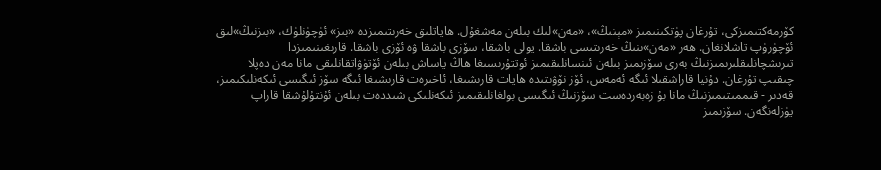كۆرمەكتىمىزكى، تۇرغان پۈتكىنىمىز «مېنىڭ»، «مەن»لىك بىلەن مەشغۇل. ھاياتلىق خەرىتىمىزدە «بىز» ئۈچۈنلۈك، «بىزنىڭ»لىق ئۆچۈرۈپ تاشلانغان. ھەر «مەن»ىنىڭ خەرىتىسى باشقا. يولى باشقا، سۆزى باشقا ۋە ئۆزى باشقا. قارىغىنىمىزدا تىرىشچانلىقلىرىمىزنىڭ بەرى سۆزىمىز بىلەن ئىنسانلىقىمىز ئوتتۇرىسىغا ھاڭ ياساش بىلەن ئۆتۈۋاتقانلىقى مانا مەن دەپلا چىقىپ تۇرغان. دۇنيا قاراشقىلا ئىگە ئەمەس، ئۆز نۆۋىتىدە ھايات قارىشىغا، ئاخىرەت قارىشىغا ئىگە سۆز ئىگىسى ئىكەنلىكىمىز، قەدىر - قىممىتىمىزنىڭ مانا بۇ زەبەردەست سۆزنىڭ ئىگىسى بولغانلىقىمىز ئىكەنلىكى شىددەت بىلەن ئۇنتۇلۇشقا قاراپ يۈزلەنگەن. سۆزىمىز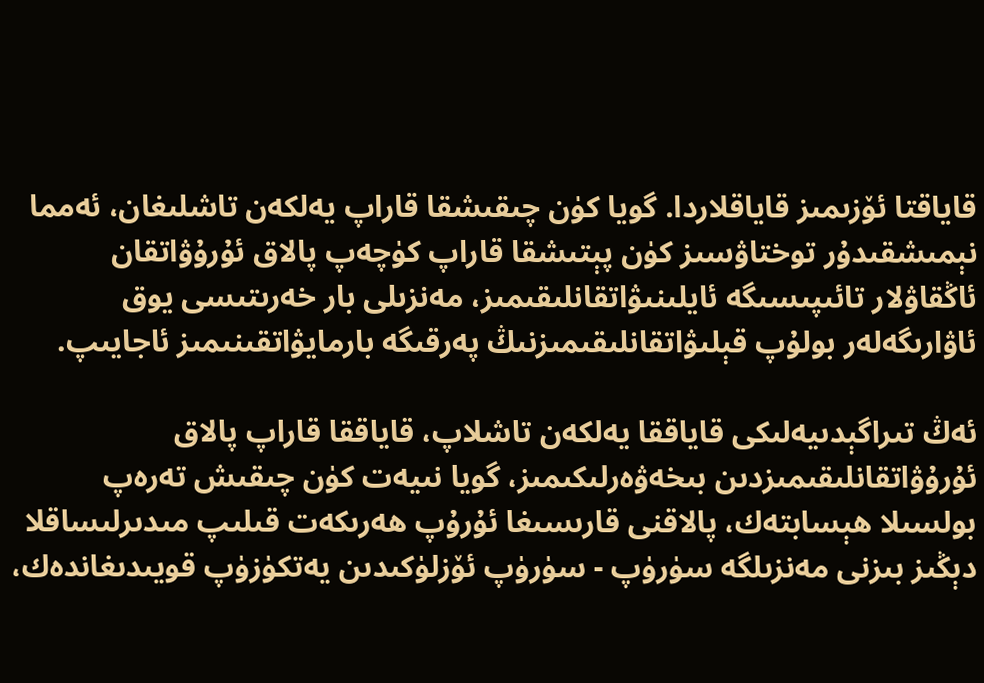قاياقتا ئۆزىمىز قاياقلاردا. گويا كۈن چىقىشقا قاراپ يەلكەن تاشلىغان، ئەمما نېمىشقىدۇر توختاۋسىز كۈن پېتىشقا قاراپ كۈچەپ پالاق ئۇرۇۋاتقان ئاڭقاۋلار تائىپىسىگە ئايلىنىۋاتقانلىقىمىز، مەنزىلى بار خەرىتىسى يوق ئاۋارىگەلەر بولۇپ قېلىۋاتقانلىقىمىزنىڭ پەرقىگە بارمايۋاتقىنىمىز ئاجايىپ.

ئەڭ تىراگېدىيەلىكى قاياققا يەلكەن تاشلاپ، قاياققا قاراپ پالاق ئۇرۇۋاتقانلىقىمىزدىن بىخەۋەرلىكىمىز، گويا نىيەت كۈن چىقىش تەرەپ بولسىلا ھېسابتەك، پالاقنى قارىسىغا ئۇرۇپ ھەرىكەت قىلىپ مىدىرلىساقلا دېڭىز بىزنى مەنزىلگە سۈرۈپ - سۈرۈپ ئۆزلۈكىدىن يەتكۈزۈپ قويىدىغاندەك،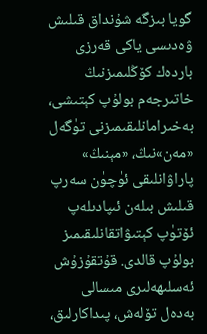گويا بىزگە شۇنداق قىلىش ۋەدىسى ياكى قەرزى باردەك كۆڭلىمىزنىڭ خاتىرجەم بولۇپ كېتىشى، بەخىرامانلىقىمىزنى تۈگەل «مەن»نىڭ، «مېنىڭ» پاراۋانلىقى ئۈچۈن سەرپ قىلىش بىلەن ئىپادىلەپ ئۆتۈپ كېتىۋاتقانلىقىمىز بولۇپ قالدى. قۇتقۇزۇش ئەسلىھەلىرى مىسالى بەدەل تۆلەش، پىداكارلىق،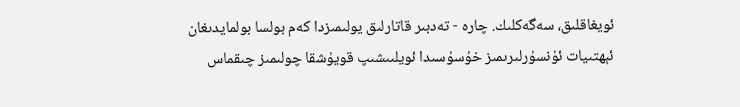ئويغاقلىق، سەگەكلىك. چارە - تەدبىر قاتارلىق يولىمىزدا كەم بولسا بولمايدىغان ئېھتىيات ئۇنسۇرلىرىمىز خۇسۇسىدا ئويلىىشىپ قويۇشقا چولىمىز چىقماس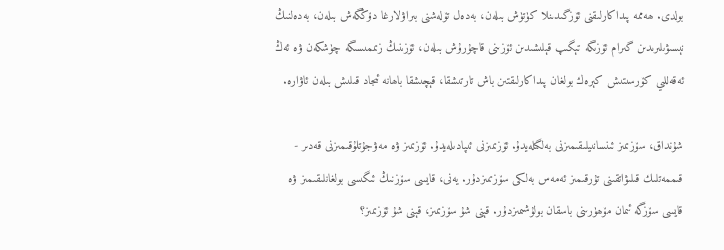بولدى. ھەممە پىداكارلىقنى ئۆزگىدىنلا كۈتۈش بىلەن، بەدەل تۆلەشنى بىراۋلارغا دۆڭگەش بىلەن، بەدەلنىڭ نېسىۋىلىرىدىن گىرام ئۆزىگە تېگىپ قېلىشىدىن ئۆزىنى قاچۇرۇش بىلەن، ئۆزىنىڭ زىممىسىگە چۈشكەن ۋە ئەڭ ئەقەللىي كۆرسىتىش كېرەك بولغان پىداكارلىقتىن باش تارتىشقا، قېچىشقا باھانە ئىجاد قىلىش بىلەن ئاۋارە.

شۇنداق، سۆزىمىز ئىنسانىيلىقىمىزنى بەلگىلەيدۇ. ئۆزىمىزنى ئىپادىلەيدۇ. ئۆزىمىز ۋە مەۋجۇتلۇقىمىزنى قەدىر - قىممەتلىك قىلىۋاتقىنى تۇرقىمىز ئەمەس بەلكى سۆزىمىزدۇر. يەنى، قايسى سۆزنىڭ ئىگىسى بولغانلىقىمىز ۋە قايسى سۆزگە ئىمان مۆھۈرىنى باسقان بولۇشىمىزدۇر. قېنى شۇ سۆزىمىز، قېنى شۇ ئۆزىمىز؟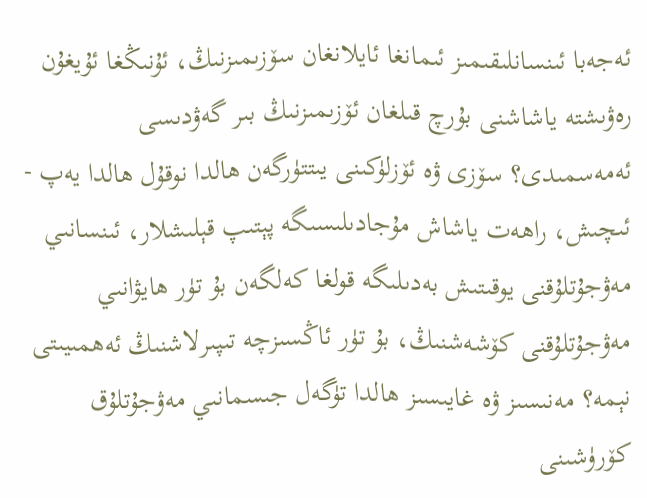ئەجەبا ئىنسانلىقىمىز ئىمانغا ئايلانغان سۆزىمىزنىڭ، ئۇنىڭغا ئۇيغۇن رەۋىشتە ياشاشنى بۇرچ قىلغان ئۆزىمىزنىڭ بىر گەۋدىسى ئەمەسمىدى؟ سۆزى ۋە ئۆزلۈكىنى يىتتۈرگەن ھالدا نوقۇل ھالدا يەپ - ئىچىش، راھەت ياشاش مۇجادىلىسىگە پېتىپ قېلىشلار، ئىنسانىي مەۋجۇتلۇقنى يوقىتىش بەدىلىگە قولغا كەلگەن بۇ تۈر ھايۋانىي مەۋجۇتلۇقنى كۆشەشنىڭ، بۇ تۈر ئاڭسىزچە تىپىرلاشنىڭ ئەھمىيىتى نېمە؟ مەنىسىز ۋە غايىسىز ھالدا تۈگەل جىسمانىي مەۋجۇتلۇق كۆرۈشىنى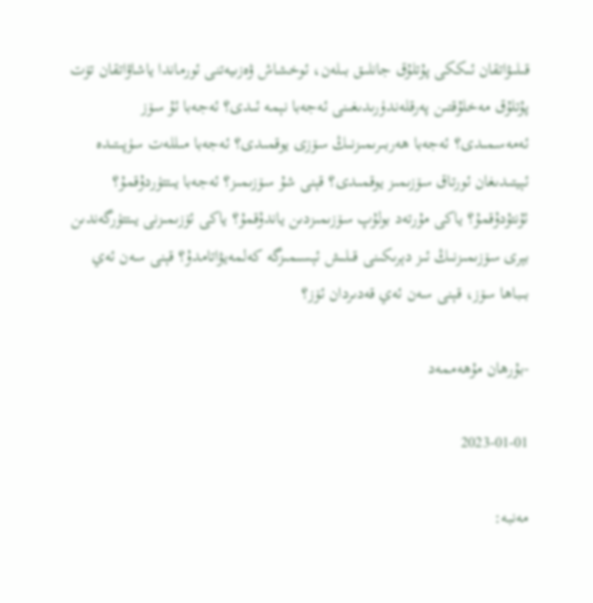قىلىۋاتقان ئىككى پۇتلۇق جانلىق بىلەن، ئوخشاش ۋەزىيەتنى ئورماندا ياشاۋاتقان تۆت پۇتلۇق مەخلۇقتىن پەرقلەندۈرىدىغىنى ئەجەبا نېمە ئىدى؟ ئەجەبا ئۇ سۆز ئەمەسمىدى؟ ئەجەبا ھەربىرىمىزنىڭ سۆزى يوقمىدى؟ ئەجەبا مىللەت سۈپىتىدە ئېيتىدىغان ئورتاق سۆزىمىز يوقمىدى؟ قېنى شۇ سۆزىمىز؟ ئەجەبا يىتتۈردۇقمۇ؟ ئۇنتۇدۇقمۇ؟ ياكى مۇرتەد بولۇپ سۆزىمىزدىن ياندۇقمۇ؟ ياكى ئۆزىمىزنى يىتتۈرگەندىن بېرى سۆزىمىزنىڭ ئىز دېرىكىنى قىلىش ئېسىمىزگە كەلمەيۋاتامدۇ؟ قېنى سەن ئەي بىباھا سۆز، قېنى سەن ئەي قەدىردان ئۆز؟

-بۇرھان مۇھەممەد

2023-01-01

مەنبە: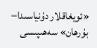«ئويغاقلار دۇنياسىدا− بۇرھان» سەھىپىسى